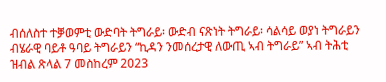ብሰለስተ ተቓወምቲ ውድባት ትግራይ፡ ውድብ ናጽነት ትግራይ፡ ሳልሳይ ወያነ ትግራይን ብሄራዊ ባይቶ ዓባይ ትግራይን “ኪዳን ንመሰረታዊ ለውጢ ኣብ ትግራይ” ኣብ ትሕቲ ዝብል ጽላል 7 መስከረም 2023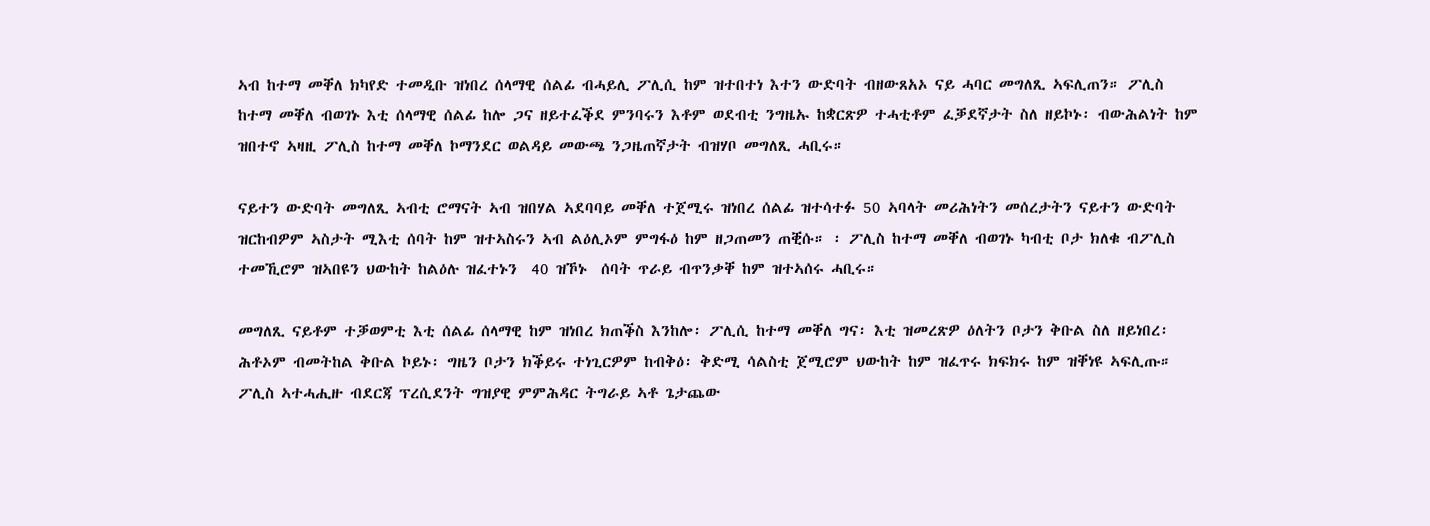ኣብ ከተማ መቐለ ክካየድ ተመዲቡ ዝነበረ ሰላማዊ ሰልፊ ብሓይሊ ፖሊሲ ከም ዝተበተነ እተን ውድባት ብዘውጸአኦ ናይ ሓባር መግለጺ ኣፍሊጠን። ፖሊስ ከተማ መቐለ ብወገኑ እቲ ሰላማዊ ሰልፊ ከሎ ጋና ዘይተፈቕደ ምንባሩን እቶም ወደብቲ ንግዜኡ ከቋርጽዎ ተሓቲቶም ፈቓደኛታት ስለ ዘይኮኑ፡ ብውሕልነት ከም ዝበተኖ ኣዛዚ ፖሊስ ከተማ መቐለ ኮማንደር ወልዳይ መውጫ ንጋዜጠኛታት ብዝሃቦ መግለጺ ሓቢሩ።

ናይተን ውድባት መግለጺ ኣብቲ ሮማናት ኣብ ዝበሃል ኣደባባይ መቐለ ተጀሚሩ ዝነበረ ሰልፊ ዝተሳተፉ 50 ኣባላት መሪሕነትን መሰረታትን ናይተን ውድባት ዝርከብዎም ኣስታት ሚእቲ ሰባት ከም ዝተኣስሩን ኣብ ልዕሊኦም ምግፋዕ ከም ዘጋጠመን ጠቒሱ። ፡ ፖሊስ ከተማ መቐለ ብወገኑ ካብቲ ቦታ ክለቁ ብፖሊስ ተመኺሮም ዝኣበዩን ህውከት ከልዕሉ ዝፈተኑን  40 ዝኾኑ  ሰባት ጥራይ ብጥንቃቐ ከም ዝተኣሰሩ ሓቢሩ።

መግለጺ ናይቶም ተቓወምቲ እቲ ሰልፊ ሰላማዊ ከም ዝነበረ ክጠቕስ እንከሎ፡ ፖሊሲ ከተማ መቐለ ግና፡ እቲ ዝመረጽዎ ዕለትን ቦታን ቅቡል ስለ ዘይነበረ፡ ሕቶኦም ብመትከል ቅቡል ኮይኑ፡ ግዜን ቦታን ክቕይሩ ተነጊርዎም ከብቅዕ፡ ቅድሚ ሳልስቲ ጀሚሮም ህውከት ከም ዝፈጥሩ ክፍክሩ ከም ዝቐነዩ ኣፍሊጡ። ፖሊስ ኣተሓሒዙ ብደርጃ ፕረሲደንት ግዝያዊ ምምሕዳር ትግራይ ኣቶ ጌታጨው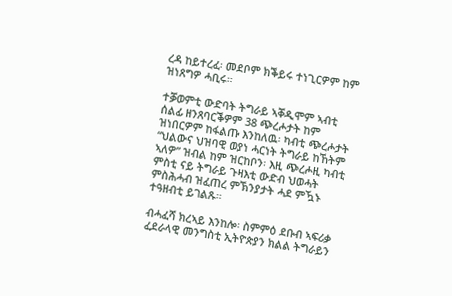ረዳ ከይተረፈ፡ መደቦም ክቕይሩ ተነጊርዎም ከም ዝነጸግዎ ሓቢሩ።

ተቓወምቲ ውድባት ትግራይ ኣቐዲሞም ኣብቲ ሰልፊ ዘንጸባርቕዎም 38 ጭረሖታት ከም ዝነበርዎም ከፋልጡ እንከለዉ፡ ካብቲ ጭረሖታት “ህልውና ህዝባዊ ወያነ ሓርነት ትግራይ ከኸትም ኣለዎ” ዝብል ከም ዝርከቦን፡ እዚ ጭረሖዚ ካብቲ ምስቲ ናይ ትግራይ ጉዛእቲ ውድብ ህወሓት ምስሕሓብ ዝፈጠረ ምኽንያታት ሓደ ምዃኑ ተዓዘብቲ ይገልጹ።

ብሓፈሻ ክረኣይ እንከሎ፡ ስምምዕ ደቡብ ኣፍሪቃ ፈደራላዊ መንግስቲ ኢትዮጵያን ክልል ትግራይን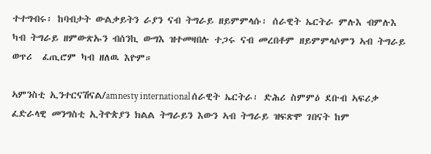ተተግብሩ፡ ከባብታት ውልቃይትን ራያን ናብ ትግራይ ዘይምምላሱ፡ ሰራዊት ኤርትራ ምሉእ ብምሉእ ካብ ትግራይ ዘምውጽኡን ብሰንኪ ውግእ ዝተመዛበሉ ተጋሩ ናብ መረበቶም ዘይምምላሶምን ኣብ ትግራይ ወጥሪ  ፈጢሮም ካብ ዘለዉ እዮም።

ኣምንስቲ ኢንተርናሽናል/amnesty international ሰራዊት ኤርትራ፡ ድሕሪ ስምምዕ ደቡብ ኣፍሪቃ ፈድራላዊ መንግስቲ ኢትዮጵያን ክልል ትግራይን እውን ኣብ ትግራይ ዝፍጽሞ ገበናት ከም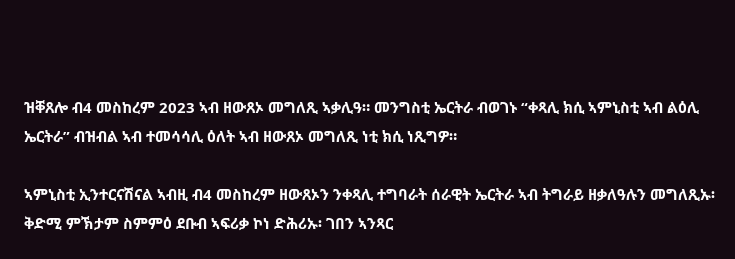ዝቐጸሎ ብ4 መስከረም 2023 ኣብ ዘውጸኦ መግለጺ ኣቃሊዓ። መንግስቲ ኤርትራ ብወገኑ “ቀጻሊ ክሲ ኣምኒስቲ ኣብ ልዕሊ ኤርትራ” ብዝብል ኣብ ተመሳሳሊ ዕለት ኣብ ዘውጸኦ መግለጺ ነቲ ክሲ ነጺግዎ።

ኣምኒስቲ ኢንተርናሽናል ኣብዚ ብ4 መስከረም ዘውጸኦን ንቀጻሊ ተግባራት ሰራዊት ኤርትራ ኣብ ትግራይ ዘቃለዓሉን መግለጺኡ፡ ቅድሚ ምኽታም ስምምዕ ደቡብ ኣፍሪቃ ኮነ ድሕሪኡ፡ ገበን ኣንጻር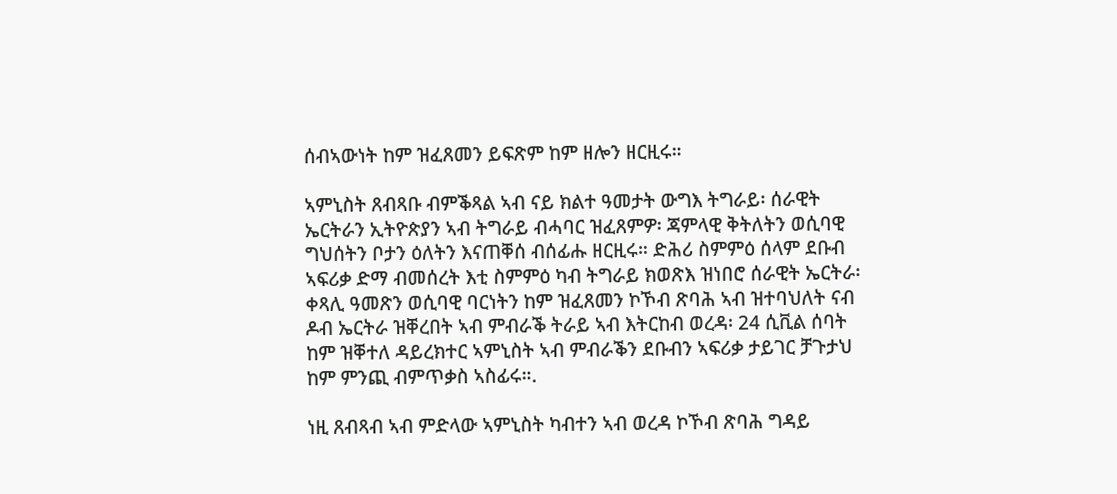ሰብኣውነት ከም ዝፈጸመን ይፍጽም ከም ዘሎን ዘርዚሩ።

ኣምኒስት ጸብጻቡ ብምቕጻል ኣብ ናይ ክልተ ዓመታት ውግእ ትግራይ፡ ሰራዊት ኤርትራን ኢትዮጵያን ኣብ ትግራይ ብሓባር ዝፈጸምዎ፡ ጃምላዊ ቅትለትን ወሲባዊ ግህሰትን ቦታን ዕለትን እናጠቐሰ ብሰፊሑ ዘርዚሩ። ድሕሪ ስምምዕ ሰላም ደቡብ ኣፍሪቃ ድማ ብመሰረት እቲ ስምምዕ ካብ ትግራይ ክወጽእ ዝነበሮ ሰራዊት ኤርትራ፡ ቀጻሊ ዓመጽን ወሲባዊ ባርነትን ከም ዝፈጸመን ኮኾብ ጽባሕ ኣብ ዝተባህለት ናብ ዶብ ኤርትራ ዝቐረበት ኣብ ምብራቕ ትራይ ኣብ እትርከብ ወረዳ፡ 24 ሲቪል ሰባት ከም ዝቐተለ ዳይረክተር ኣምኒስት ኣብ ምብራቕን ደቡብን ኣፍሪቃ ታይገር ቻጉታህ  ከም ምንጪ ብምጥቃስ ኣስፊሩ።.

ነዚ ጸብጻብ ኣብ ምድላው ኣምኒስት ካብተን ኣብ ወረዳ ኮኾብ ጽባሕ ግዳይ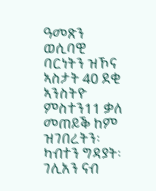ዓመጽን ወሲባዊ ባርነትን ዝኾና ኣስታት 40 ደቂ ኣንስትዮ ምስተን11 ቃለ መጠይቕ ከም ዝገበረትን፡ ካብተን ግዳያት፡ ገሊአን ናብ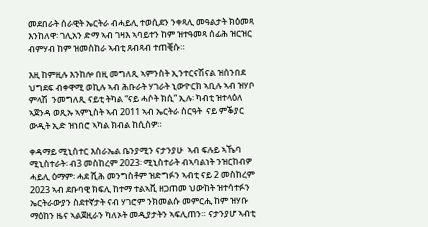መደበራት ሰራዊት ኤርትራ ብሓይሊ ተወሲደን ንቀጻሊ መዓልታት ክዕመጻ እንከለዋ፡ ገሊአን ድማ ኣብ ገዛእ ኣባይተን ከም ዝተዓመጻ ሰፊሕ ዝርዝር ብምሃብ ከም ዝመስከራ ኣብቲ ጸብጻብ ተጠቒሱ።

እዚ ከምዚሉ እንከሎ በዚ መግለጺ ኣምንስት ኢንተርናሽናል ዝሰንበደ ህግደፍ ብቀዋሚ ወኪሉ ኣብ ሕቡራት ሃገራት ኒውዮርክ ኣቢሉ ኣብ ዝሃቦ ምላሽ  ንመግለጺ ናይቲ ትካል “ናይ ሓሶት ክሲ” ኢሉ፡ ካብቲ ዝተላዕለ ኣጀንዳ ወጺኡ ኣምኒስት ኣብ 2011 ኣብ ኤርትራ ስርዓት  ናይ ምቕያር ውዲት ኢድ ዝነበሮ ኣካል ክብል ከሲስዎ።

ቀዳማይ ሚኒስተር እስራኤል ቤንያሚን ናታንያሁ  ኣብ ፍሉይ ኣኼባ ሚኒስተራት፡ ብ3 መስከረም 2023፡ ሚኒስተራት ብኣባልነት ንዝርከብዎ ሓይሊ ዕማም፡ ሓደ ሺሕ መንግስቶም ዝድግፉን ኣብቲ ናይ 2 መስከረም 2023 ኣብ ደቡባዊ ክፍሊ ከተማ ተልኣቪ ዘጋጠመ ህውከት ዝተሳተፉን ኤርትራውያን ስደተኛታት ናብ ሃገሮም ንክመልሱ መምርሒ ከም ዝሃቡ ማዕከን ዜና ኣልጀዚራን ካለኦት መዲያታትን ኣፍሊጠን። ናታንያሆ ኣብቲ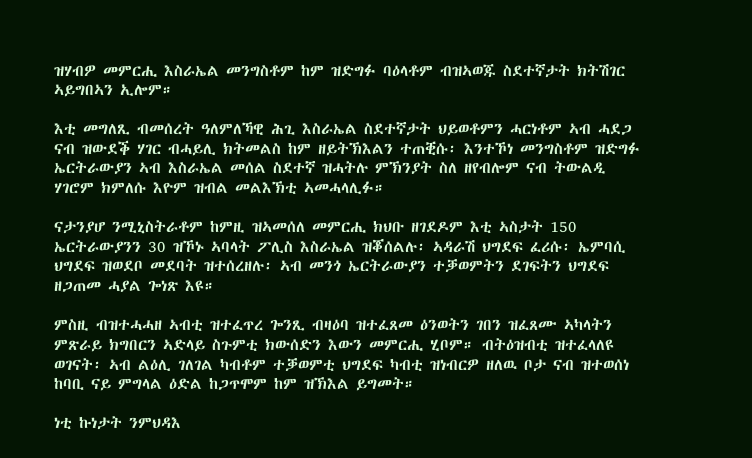ዝሃብዎ መምርሒ እስራኤል መንግስቶም ከም ዝድግፉ ባዕላቶም ብዝኣወጁ ስደተኛታት ክትሽገር ኣይግበኣን ኢሎም።

እቲ መግለጺ ብመሰረት ዓለምለኻዊ ሕጊ እስራኤል ስደተኛታት ህይወቶምን ሓርነቶም ኣብ ሓደጋ ናብ ዝውደቕ ሃገር ብሓይሊ ክትመልስ ከም ዘይትኽእልን ተጠቒሱ፡ እንተኾነ መንግስቶም ዝድግፉ ኤርትራውያን ኣብ እስራኤል መሰል ስደተኛ ዝሓትሉ ምኽንያት ስለ ዘየብሎም ናብ ትውልዲ ሃገሮም ክምለሱ እዮም ዝብል መልእኽቲ ኣመሓላሊፉ።

ናታንያሆ ንሚኒስትራቶም ከምዚ ዝኣመሰለ መምርሒ ክህቡ ዘገደዶም እቲ ኣስታት 150 ኤርትራውያንን 30 ዝኾኑ ኣባላት ፖሊስ እስራኤል ዝቖሰልሉ፡ ኣዳራሽ ህግደፍ ፈሪሱ፡ ኤምባሲ ህግደፍ ዝወደቦ መደባት ዝተሰረዘሉ፡ ኣብ መንጎ ኤርትራውያን ተቓወምትን ደገፍትን ህግደፍ ዘጋጠመ ሓያል ጐነጽ እዩ።

ምስዚ ብዝተሓሓዘ ኣብቲ ዝተፈጥረ ጐንጺ ብዛዕባ ዝተፈጸመ ዕንወትን ገበን ዝፈጸሙ ኣካላትን ምጽራይ ክግበርን ኣድላይ ስጉምቲ ክውሰድን እውን መምርሒ ሂቦም። ብትዕዝብቲ ዝተፈላለዩ ወገናት፡ ኣብ ልዕሊ ገለገል ካብቶም ተቓወምቲ ህግደፍ ካብቲ ዝነብርዎ ዘለዉ ቦታ ናብ ዝተወሰነ ከባቢ ናይ ምግላል ዕድል ከጋጥሞም ከም ዝኽእል ይግመት።

ነቲ ኩነታት ንምህዳእ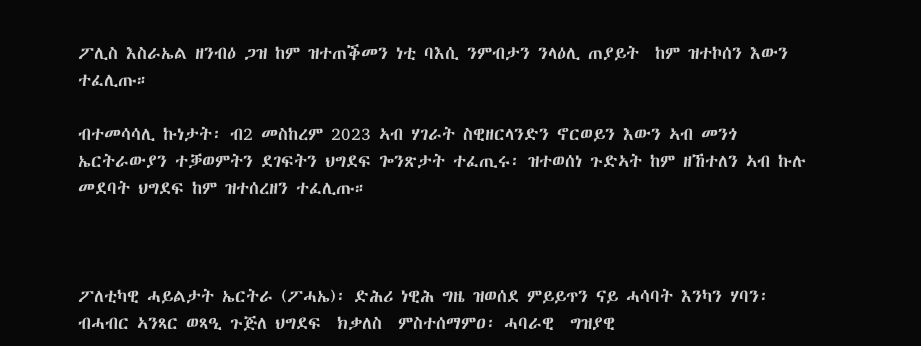ፖሊስ እስራኤል ዘንብዕ ጋዝ ከም ዝተጠቕመን ነቲ ባእሲ ንምብታን ንላዕሊ ጠያይት  ከም ዝተኮሰን እውን ተፈሊጡ።

ብተመሳሳሊ ኩነታት፡ ብ2 መስከረም 2023 ኣብ ሃገራት ስዊዘርላንድን ኖርወይን እውን ኣብ መንጎ ኤርትራውያን ተቓወምትን ደገፍትን ህግደፍ ጐንጽታት ተፈጢሩ፡ ዝተወሰነ ጉድኣት ከም ዘኸተለን ኣብ ኩሉ መደባት ህግደፍ ከም ዝተሰረዘን ተፈሊጡ።



ፖለቲካዊ ሓይልታት ኤርትራ (ፖሓኤ)፡ ድሕሪ ነዊሕ ግዜ ዝወሰደ ምይይጥን ናይ ሓሳባት እንካን ሃባን፡ ብሓብር ኣንጻር ወጻዒ ጉጅለ ህግደፍ  ክቃለስ  ምስተሰማምዐ፡ ሓባራዊ  ግዝያዊ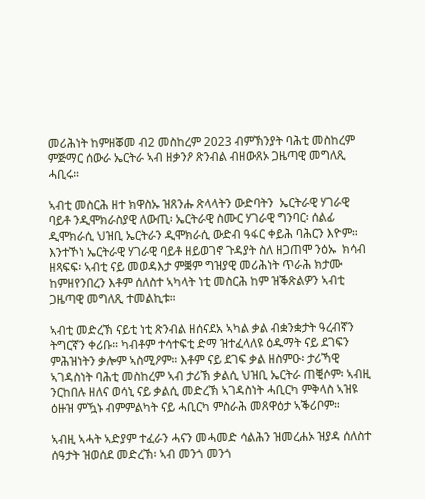መሪሕነት ከምዘቖመ ብ2 መስከረም 2023 ብምኽንያት ባሕቲ መስከረም ምጅማር ሰውራ ኤርትራ ኣብ ዘቃንዖ ጽንብል ብዘውጸኦ ጋዜጣዊ መግለጺ ሓቢሩ።

ኣብቲ መስርሕ ዘተ ክዋስኡ ዝጸንሑ ጽላላትን ውድባትን  ኤርትራዊ ሃገራዊ ባይቶ ንዲሞክራስያዊ ለውጢ፡ ኤርትራዊ ስሙር ሃገራዊ ግንባር፡ ሰልፊ ዲሞክራሲ ህዝቢ ኤርትራን ዲሞክራሲ ውድብ ዓፋር ቀይሕ ባሕርን እዮም። እንተኾነ ኤርትራዊ ሃገራዊ ባይቶ ዘይወገኖ ጉዳያት ስለ ዘጋጠሞ ንዕኡ  ክሳብ ዘጻፍፍ፡ ኣብቲ ናይ መወዳእታ ምቛም ግዝያዊ መሪሕነት ጥራሕ ክታሙ ከምዘየንበረን እቶም ሰለስተ ኣካላት ነቲ መስርሕ ከም ዝቕጽልዎን ኣብቲ ጋዜጣዊ መግለጺ ተመልኪቱ።

ኣብቲ መድረኽ ናይቲ ነቲ ጽንብል ዘሰናደአ ኣካል ቃል ብቋንቋታት ዓረብኛን ትግርኛን ቀሪቡ። ካብቶም ተሳተፍቲ ድማ ዝተፈላለዩ ዕዱማት ናይ ደገፍን ምሕዝነትን ቃሎም ኣስሚዖም። እቶም ናይ ደገፍ ቃል ዘስምዑ፡ ታሪኻዊ ኣገዳስነት ባሕቲ መስከረም ኣብ ታሪኽ ቃልሲ ህዝቢ ኤርትራ ጠቒሶም፡ ኣብዚ ንርከበሉ ዘለና ወሳኒ ናይ ቃልሲ መድረኽ ኣገዳስነት ሓቢርካ ምቅላስ ኣዝዩ ዕዙዝ ምዃኑ ብምምልካት ናይ ሓቢርካ ምስራሕ መጸዋዕታ ኣቕሪቦም።

ኣብዚ ኣሓት ኣድያም ተፈራን ሓናን መሓመድ ሳልሕን ዝመረሐኦ ዝያዳ ሰለስተ ሰዓታት ዝወሰደ መድረኽ፡ ኣብ መንጎ መንጎ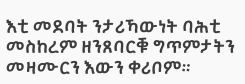እቲ መደባት ንታሪኻውነት ባሕቲ መስከረም ዘንጸባርቑ ግጥምታትን መዛሙርን እውን ቀሪቦም።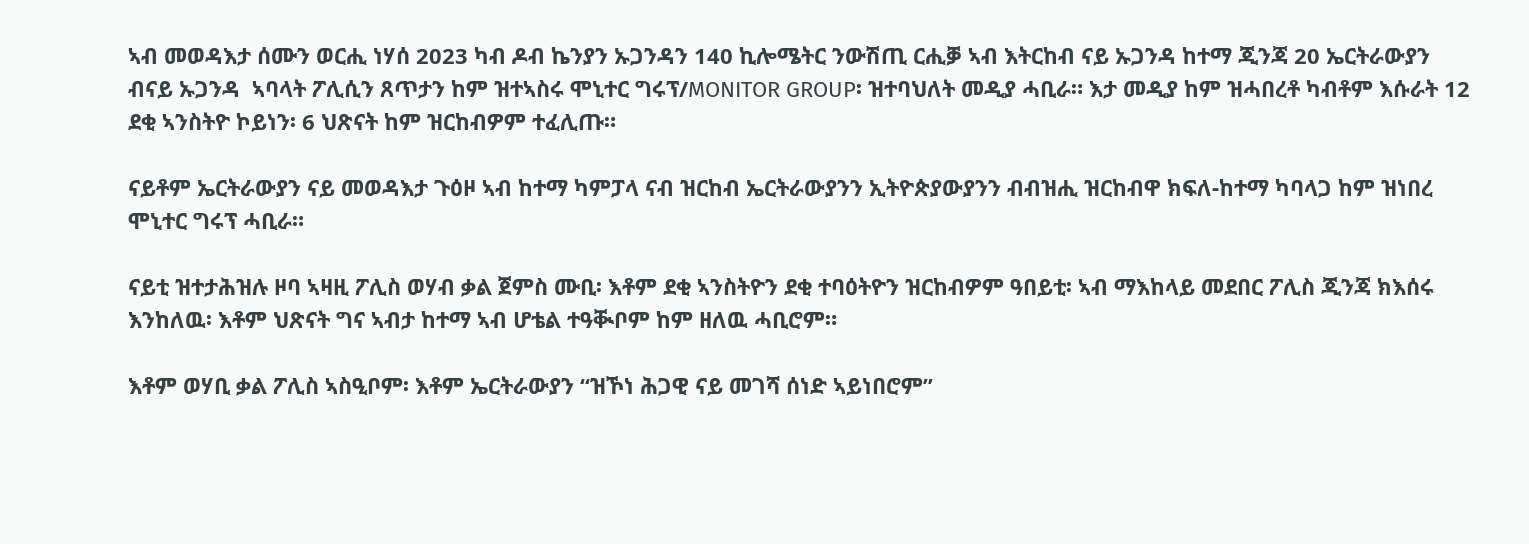ኣብ መወዳእታ ሰሙን ወርሒ ነሃሰ 2023 ካብ ዶብ ኬንያን ኡጋንዳን 140 ኪሎሜትር ንውሽጢ ርሒቓ ኣብ እትርከብ ናይ ኡጋንዳ ከተማ ጂንጃ 20 ኤርትራውያን ብናይ ኡጋንዳ  ኣባላት ፖሊሲን ጸጥታን ከም ዝተኣስሩ ሞኒተር ግሩፕ/MONITOR GROUP፡ ዝተባህለት መዲያ ሓቢራ። እታ መዲያ ከም ዝሓበረቶ ካብቶም እሱራት 12 ደቂ ኣንስትዮ ኮይነን፡ 6 ህጽናት ከም ዝርከብዎም ተፈሊጡ።

ናይቶም ኤርትራውያን ናይ መወዳእታ ጉዕዞ ኣብ ከተማ ካምፓላ ናብ ዝርከብ ኤርትራውያንን ኢትዮጵያውያንን ብብዝሒ ዝርከብዋ ክፍለ-ከተማ ካባላጋ ከም ዝነበረ ሞኒተር ግሩፕ ሓቢራ።

ናይቲ ዝተታሕዝሉ ዞባ ኣዛዚ ፖሊስ ወሃብ ቃል ጀምስ ሙቢ፡ እቶም ደቂ ኣንስትዮን ደቂ ተባዕትዮን ዝርከብዎም ዓበይቲ፡ ኣብ ማእከላይ መደበር ፖሊስ ጂንጃ ክእሰሩ እንከለዉ፡ እቶም ህጽናት ግና ኣብታ ከተማ ኣብ ሆቴል ተዓቚቦም ከም ዘለዉ ሓቢሮም።

እቶም ወሃቢ ቃል ፖሊስ ኣስዒቦም፡ እቶም ኤርትራውያን “ዝኾነ ሕጋዊ ናይ መገሻ ሰነድ ኣይነበሮም”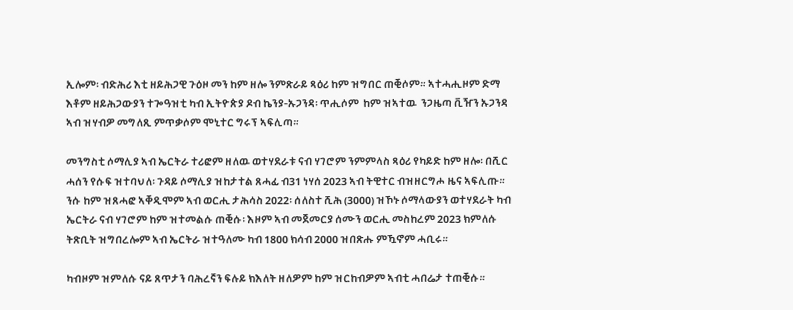ኢሎም፡ ብድሕሪ እቲ ዘይሕጋዊ ጉዕዞ መን ከም ዘሎ ንምጽራይ ጻዕሪ ከም ዝግበር ጠቒሶም። ኣተሓሒዞም ድማ እቶም ዘይሕጋውያን ተጐዓዝቲ ካብ ኢትዮጵያ ዶብ ኬንያ-ኡጋንዳ፡ ጥሒሶም  ከም ዝኣተዉ  ንጋዜጣ ቪዥን ኡጋንዳ  ኣብ ዝሃብዎ መግለጺ ምጥቃሶም ሞኒተር ግሩፕ ኣፍሊጣ።

መንግስቲ ሶማሊያ ኣብ ኤርትራ ተሪፎም ዘለዉ ወተሃደራቱ ናብ ሃገሮም ንምምላስ ጻዕሪ የካይድ ከም ዘሎ፡ በሺር ሓሰን የሱፍ ዝተባህለ፡ ጉዳይ ሶማሊያ ዝከታተል ጸሓፊ ብ31 ነሃሰ 2023 ኣብ ትዊተር ብዝዘርግሖ ዜና ኣፍሊጡ። ንሱ ከም ዝጸሓፎ ኣቐዲሞም ኣብ ወርሒ ታሕሳስ 2022፡ ሰለስተ ሺሕ (3000) ዝኾኑ ሶማላውያን ወተሃደራት ካብ ኤርትራ ናብ ሃገሮም ከም ዝተመልሱ ጠቒሱ፡ እዞም ኣብ መጀመርያ ሰሙን ወርሒ መስከረም 2023 ክምለሱ ትጽቢት ዝግበረሎም ኣብ ኤርትራ ዝተዓለሙ ካብ 1800 ክሳብ 2000 ዝበጽሑ ምዃኖም ሓቢሩ።

ካብዞም ዝምለሱ ናይ ጸጥታን ባሕረኛን ፍሉይ ክእለት ዘለዎም ከም ዝርከብዎም ኣብቲ ሓበሬታ ተጠቒሱ።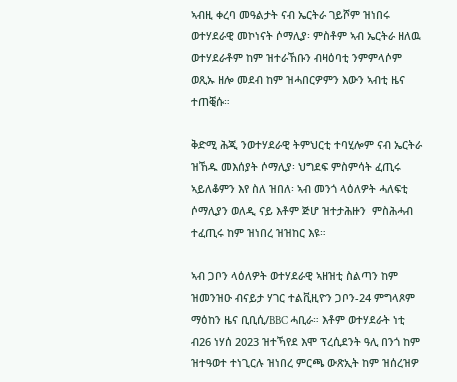ኣብዚ ቀረባ መዓልታት ናብ ኤርትራ ገይሾም ዝነበሩ ወተሃደራዊ መኮነናት ሶማሊያ፡ ምስቶም ኣብ ኤርትራ ዘለዉ ወተሃደራቶም ከም ዝተራኸቡን ብዛዕባቲ ንምምላሶም ወጺኡ ዘሎ መደብ ከም ዝሓበርዎምን እውን ኣብቲ ዜና ተጠቒሱ።

ቅድሚ ሕጂ ንወተሃደራዊ ትምህርቲ ተባሂሎም ናብ ኤርትራ ዝኸዱ መእሰያት ሶማሊያ፡ ህግደፍ ምስምሳት ፈጢሩ ኣይለቆምን እየ ስለ ዝበለ፡ ኣብ መንጎ ላዕለዎት ሓለፍቲ ሶማሊያን ወለዲ ናይ እቶም ጅሆ ዝተታሕዙን  ምስሕሓብ ተፈጢሩ ከም ዝነበረ ዝዝከር እዩ።

ኣብ ጋቦን ላዕለዎት ወተሃደራዊ ኣዘዝቲ ስልጣን ከም ዝመንዝዑ ብናይታ ሃገር ተልቪዚዮን ጋቦን-24 ምግላጾም ማዕከን ዜና ቢቢሲ/BBC ሓቢራ። እቶም ወተሃደራት ነቲ ብ26 ነሃሰ 2023 ዝተኻየደ እሞ ፕረሲደንት ዓሊ በንጎ ከም ዝተዓወተ ተነጊርሉ ዝነበረ ምርጫ ውጽኢት ከም ዝሰረዝዎ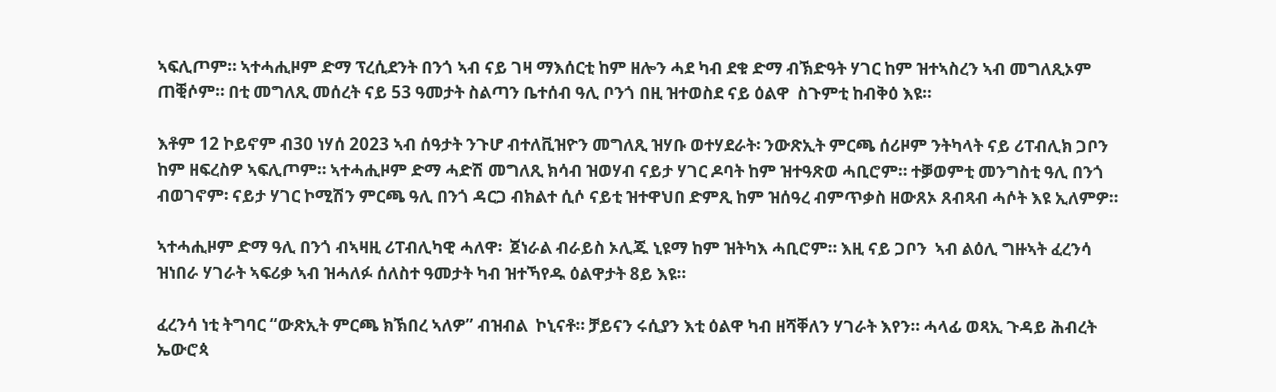ኣፍሊጦም። ኣተሓሒዞም ድማ ፕረሲደንት በንጎ ኣብ ናይ ገዛ ማእሰርቲ ከም ዘሎን ሓደ ካብ ደቁ ድማ ብኽድዓት ሃገር ከም ዝተኣስረን ኣብ መግለጺኦም ጠቒሶም። በቲ መግለጺ መሰረት ናይ 53 ዓመታት ስልጣን ቤተሰብ ዓሊ ቦንጎ በዚ ዝተወስደ ናይ ዕልዋ  ስጉምቲ ከብቅዕ እዩ።

እቶም 12 ኮይኖም ብ30 ነሃሰ 2023 ኣብ ሰዓታት ንጉሆ ብተለቪዝዮን መግለጺ ዝሃቡ ወተሃደራት፡ ንውጽኢት ምርጫ ሰሪዞም ንትካላት ናይ ሪፐብሊክ ጋቦን ከም ዘፍረስዎ ኣፍሊጦም። ኣተሓሒዞም ድማ ሓድሽ መግለጺ ክሳብ ዝወሃብ ናይታ ሃገር ዶባት ከም ዝተዓጽወ ሓቢሮም። ተቓወምቲ መንግስቲ ዓሊ በንጎ ብወገኖም፡ ናይታ ሃገር ኮሚሽን ምርጫ ዓሊ በንጎ ዳርጋ ብክልተ ሲሶ ናይቲ ዝተዋህበ ድምጺ ከም ዝሰዓረ ብምጥቃስ ዘውጸኦ ጸብጻብ ሓሶት እዩ ኢለምዎ።

ኣተሓሒዞም ድማ ዓሊ በንጎ ብኣዛዚ ሪፐብሊካዊ ሓለዋ፡  ጀነራል ብራይስ ኦሊጁ ኒዩማ ከም ዝትካእ ሓቢሮም። እዚ ናይ ጋቦን  ኣብ ልዕሊ ግዙኣት ፈረንሳ ዝነበራ ሃገራት ኣፍሪቃ ኣብ ዝሓለፉ ሰለስተ ዓመታት ካብ ዝተኻየዱ ዕልዋታት 8ይ እዩ።

ፈረንሳ ነቲ ትግባር “ውጽኢት ምርጫ ክኽበረ ኣለዎ” ብዝብል  ኮኒናቶ። ቻይናን ሩሲያን እቲ ዕልዋ ካብ ዘሻቐለን ሃገራት እየን። ሓላፊ ወጻኢ ጉዳይ ሕብረት ኤውሮጳ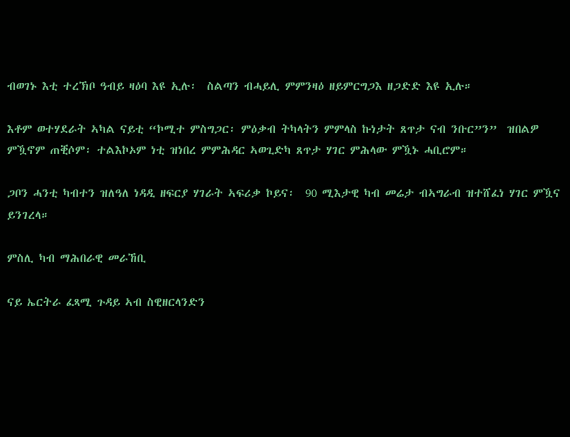ብወገኑ እቲ ተረኽቦ ዓብይ ዛዕባ እዩ ኢሉ፡  ስልጣን ብሓይሊ ምምንዛዕ ዘይምርግጋእ ዘጋድድ እዩ ኢሉ።

እቶም ወተሃደራት ኣካል ናይቲ “ኮሚተ ምስግጋር፡ ምዕቃብ ትካላትን ምምላስ ኩነታት ጸጥታ ናብ ንቡር”ን”  ዝበልዎ  ምዃኖም ጠቒሶም፡ ተልእኮኦም ነቲ ዝነበረ ምምሕዳር ኣወጊድካ ጸጥታ ሃገር ምሕላው ምዃኑ ሓቢሮም።

ጋቦን ሓንቲ ካብተን ዝለዓለ ነዳዲ ዘፍርያ ሃገራት ኣፍሪቃ ኮይና፡  90 ሚእታዊ ካብ መሬታ ብኣግራብ ዝተሸፈነ ሃገር ምዃና ይንገረላ።

ምስሊ ካብ ማሕበራዊ መራኸቢ

ናይ ኤርትራ ፈጻሚ ጉዳይ ኣብ ስዊዘርላንድን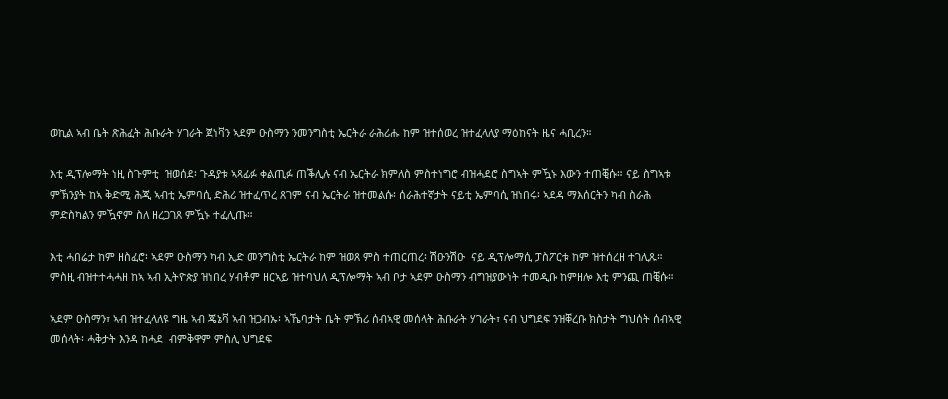ወኪል ኣብ ቤት ጽሕፈት ሕቡራት ሃገራት ጀነቫን ኣደም ዑስማን ንመንግስቲ ኤርትራ ራሕሪሑ ከም ዝተሰወረ ዝተፈላለያ ማዕከናት ዜና ሓቢረን።

እቲ ዲፕሎማት ነዚ ስጉምቲ  ዝወሰደ፡ ጉዳያቱ ኣጻፊፉ ቀልጢፉ ጠቕሊሉ ናብ ኤርትራ ክምለስ ምስተነግሮ ብዝሓደሮ ስግኣት ምዃኑ እውን ተጠቒሱ። ናይ ስግኣቱ ምኽንያት ከኣ ቅድሚ ሕጂ ኣብቲ ኤምባሲ ድሕሪ ዝተፈጥረ ጸገም ናብ ኤርትራ ዝተመልሱ፡ ሰራሕተኛታት ናይቲ ኤምባሲ ዝነበሩ፡ ኣደዳ ማእሰርትን ካብ ስራሕ ምድስካልን ምዃኖም ስለ ዘረጋገጸ ምዃኑ ተፈሊጡ።

እቲ ሓበሬታ ከም ዘስፈሮ፡ ኣደም ዑስማን ካብ ኢድ መንግስቲ ኤርትራ ከም ዝወጸ ምስ ተጠርጠረ፡ ሽዑንሽዑ  ናይ ዲፕሎማሲ ፓስፖርቱ ከም ዝተሰረዘ ተገሊጹ። ምስዚ ብዝተተሓሓዘ ከኣ ኣብ ኢትዮጵያ ዝነበረ ሃብቶም ዘርኣይ ዝተባህለ ዲፕሎማት ኣብ ቦታ ኣደም ዑስማን ብግዝያውነት ተመዲቡ ከምዘሎ እቲ ምንጪ ጠቒሱ።

ኣደም ዑስማን፣ ኣብ ዝተፈላለዩ ግዜ ኣብ ጄኔቫ ኣብ ዝጋብኡ፡ ኣኼባታት ቤት ምኽሪ ሰብኣዊ መሰላት ሕቡራት ሃገራት፣ ናብ ህግደፍ ንዝቐረቡ ክስታት ግህሰት ሰብኣዊ መሰላት፡ ሓቅታት እንዳ ከሓደ  ብምቅዋም ምስሊ ህግደፍ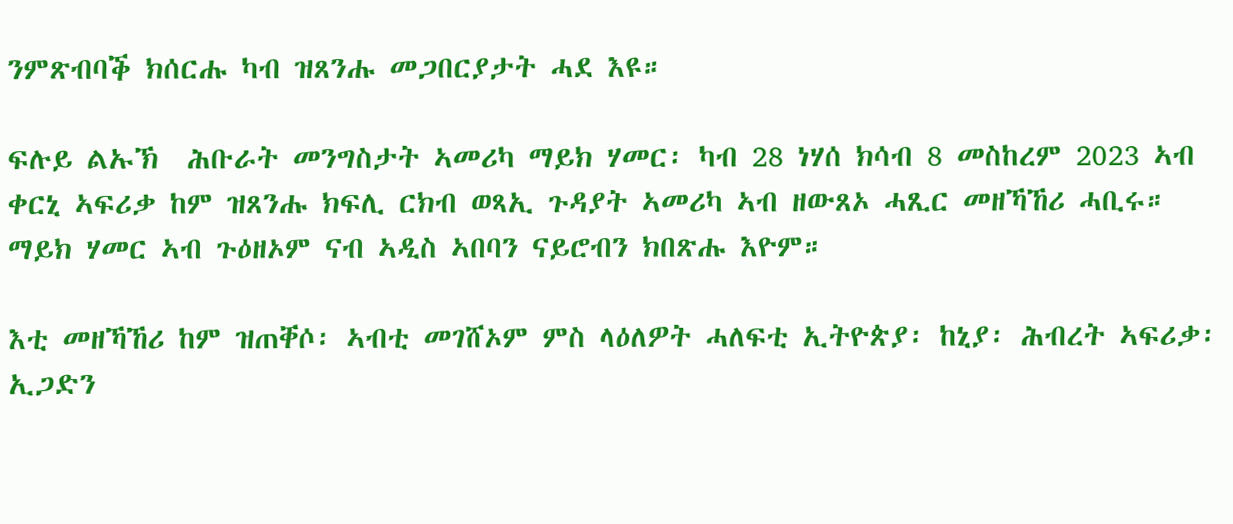ንምጽብባቕ ክሰርሑ ካብ ዝጸንሑ መጋበርያታት ሓደ እዩ።

ፍሉይ ልኡኽ  ሕቡራት መንግስታት ኣመሪካ ማይክ ሃመር፡ ካብ 28 ነሃሰ ክሳብ 8 መስከረም 2023 ኣብ ቀርኒ ኣፍሪቃ ከም ዝጸንሑ ክፍሊ ርክብ ወጻኢ ጉዳያት ኣመሪካ ኣብ ዘውጸኦ ሓጺር መዘኻኸሪ ሓቢሩ። ማይክ ሃመር ኣብ ጉዕዘኦም ናብ ኣዲስ ኣበባን ናይሮብን ክበጽሑ እዮም።

እቲ መዘኻኸሪ ከም ዝጠቐሶ፡ ኣብቲ መገሸኦም ምስ ላዕለዎት ሓለፍቲ ኢትዮጵያ፡ ከኒያ፡ ሕብረት ኣፍሪቃ፡ ኢጋድን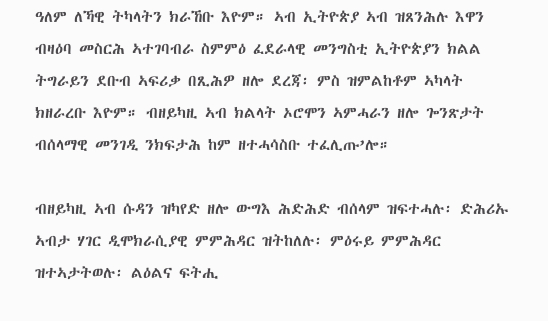ዓለም ለኻዊ ትካላትን ክራኸቡ እዮም። ኣብ ኢትዮጵያ ኣብ ዝጸንሕሉ እዋን ብዛዕባ መስርሕ ኣተገባብራ ስምምዕ ፈደራላዊ መንግስቲ ኢትዮጵያን ክልል ትግራይን ደቡብ ኣፍሪቃ በጺሕዎ ዘሎ ደረጃ፡ ምስ ዝምልከቶም ኣካላት ክዘራረቡ እዮም። ብዘይካዚ ኣብ ክልላት ኦሮሞን ኣምሓራን ዘሎ ጐንጽታት ብሰላማዊ መንገዲ ንክፍታሕ ከም ዘተሓሳስቡ ተፈሊጡ’ሎ።

ብዘይካዚ ኣብ ሱዳን ዝካየድ ዘሎ ውግእ ሕድሕድ ብሰላም ዝፍተሓሉ፡ ድሕሪኡ ኣብታ ሃገር ዲሞክራሲያዊ ምምሕዳር ዝትከለሉ፡ ምዕሩይ ምምሕዳር ዝተኣታትወሉ፡ ልዕልና ፍትሒ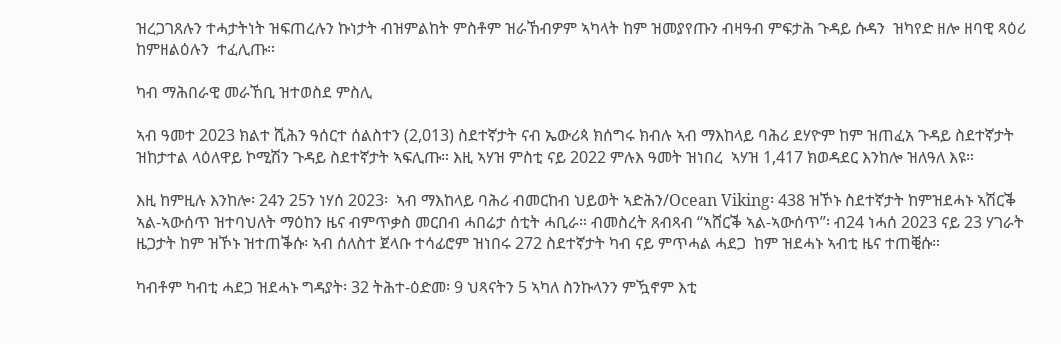ዝረጋገጸሉን ተሓታትነት ዝፍጠረሉን ኩነታት ብዝምልከት ምስቶም ዝራኸብዎም ኣካላት ከም ዝመያየጡን ብዛዓብ ምፍታሕ ጉዳይ ሱዳን  ዝካየድ ዘሎ ዘባዊ ጻዕሪ ከምዘልዕሉን  ተፈሊጡ።

ካብ ማሕበራዊ መራኸቢ ዝተወስደ ምስሊ

ኣብ ዓመተ 2023 ክልተ ሺሕን ዓሰርተ ሰልስተን (2,013) ስደተኛታት ናብ ኤውሪጳ ክሰግሩ ክብሉ ኣብ ማእከላይ ባሕሪ ደሃዮም ከም ዝጠፈአ ጉዳይ ስደተኛታት ዝከታተል ላዕለዋይ ኮሚሽን ጉዳይ ስደተኛታት ኣፍሊጡ። እዚ ኣሃዝ ምስቲ ናይ 2022 ምሉእ ዓመት ዝነበረ  ኣሃዝ 1,417 ክወዳደር እንከሎ ዝለዓለ እዩ።

እዚ ከምዚሉ እንከሎ፡ 24ን 25ን ነሃሰ 2023፡  ኣብ ማእከላይ ባሕሪ ብመርከብ ህይወት ኣድሕን/Ocean Viking፡ 438 ዝኾኑ ስደተኛታት ከምዝደሓኑ ኣሽርቕ ኣል-ኣውሰጥ ዝተባህለት ማዕከን ዜና ብምጥቃስ መርበብ ሓበሬታ ሰቲት ሓቢራ። ብመስረት ጸብጻብ “ኣሸርቕ ኣል-ኣውሰጥ”፡ ብ24 ነሓሰ 2023 ናይ 23 ሃገራት ዜጋታት ከም ዝኾኑ ዝተጠቕሱ፡ ኣብ ሰለስተ ጀላቡ ተሳፊሮም ዝነበሩ 272 ስደተኛታት ካብ ናይ ምጥሓል ሓደጋ  ከም ዝደሓኑ ኣብቲ ዜና ተጠቒሱ።

ካብቶም ካብቲ ሓደጋ ዝደሓኑ ግዳያት፡ 32 ትሕተ-ዕድመ፡ 9 ህጻናትን 5 ኣካለ ስንኩላንን ምዃኖም እቲ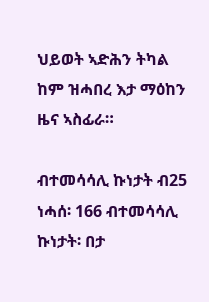ህይወት ኣድሕን ትካል ከም ዝሓበረ እታ ማዕከን ዜና ኣስፊራ።

ብተመሳሳሊ ኩነታት ብ25 ነሓሰ፡ 166 ብተመሳሳሊ ኩነታት፡ በታ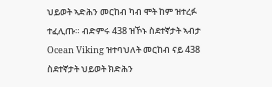ህይወት ኣድሕን መርከብ ካብ ሞት ከም ዝተረፉ ተፈሊጡ። ብድምሩ 438 ዝኾኑ ስደተኛታት ኣብታ Ocean Viking ዝተባህለት መርከብ ናይ 438 ስደተኛታት ህይወት ክድሕን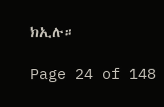ክኢሉ።

Page 24 of 148